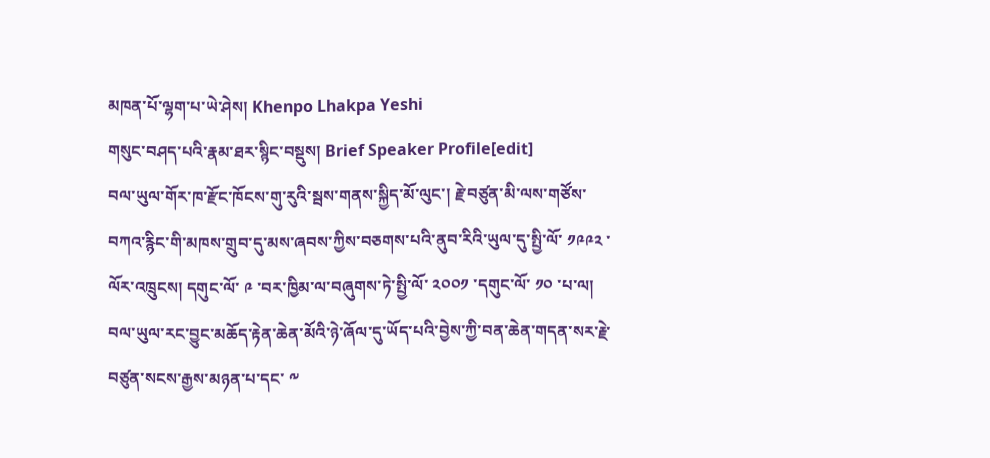མཁན་པོ་ལྷག་པ་ཡེ་ཤེས། Khenpo Lhakpa Yeshi
གསུང་བཤད་པའི་རྣམ་ཐར་སྙིང་བསྡུས། Brief Speaker Profile[edit]
བལ་ཡུལ་གོར་ཁ་རྫོང་ཁོངས་གུ་རུའི་སྦས་གནས་སྐྱིད་མོ་ལུང་། རྗེ་བཙུན་མི་ལས་གཙོས་བཀའ་རྙིང་གི་མཁས་གྲུབ་དུ་མས་ཞབས་ཀྱིས་བཅགས་པའི་ནུབ་རིའི་ཡུལ་དུ་སྤྱི་ལོ་ ༡༩༩༢ ་ལོར་འཁྲུངས། དགུང་ལོ་ ༩ ་བར་ཁྱིམ་ལ་བཞུགས་ཏེ་སྤྱི་ལོ་ ༢༠༠༡ ་དགུང་ལོ་ ༡༠ ་པ་ལ། བལ་ཡུལ་རང་བྱུང་མཆོད་རྟེན་ཆེན་མོའི་ཉེ་ཞོལ་དུ་ཡོད་པའི་བྱེས་ཀྱི་བན་ཆེན་གདན་སར་རྗེ་བཙུན་སངས་རྒྱས་མཉན་པ་དང་ ༸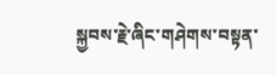སྐྱབས་རྗེ་ཞིང་གཤེགས་བསྟན་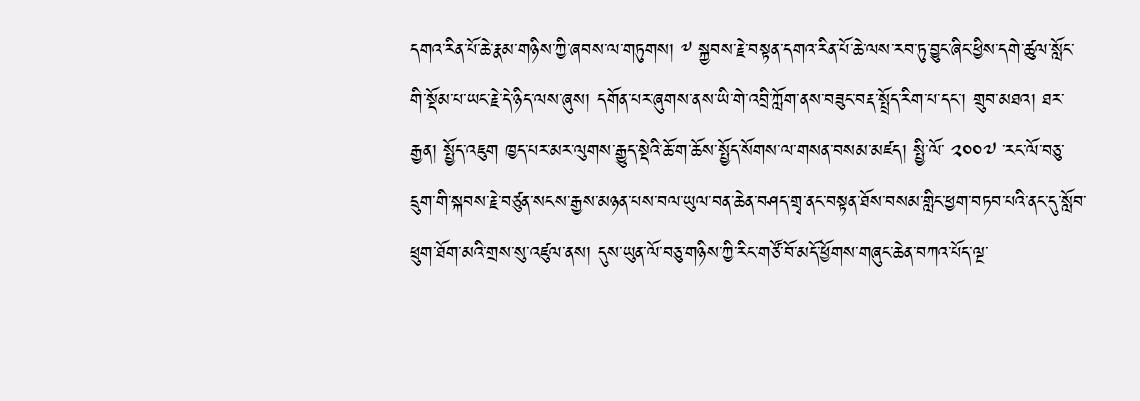དགའ་རིན་པོ་ཆེ་རྣམ་གཉིས་ཀྱི་ཞབས་ལ་གཏུགས། ༸ སྐྱབས་རྗེ་བསྟན་དགའ་རིན་པོ་ཆེ་ལས་རབ་ཏུ་བྱུང་ཞིང་ཕྱིས་དགེ་ཚུལ་སློང་གི་སྡོམ་པ་ཡང་རྗེ་དེ་ཉིད་ལས་ཞུས། དགོན་པར་ཞུགས་ནས་ཡི་གེ་འབྲི་ཀློག་ནས་བཟུང་བརྡ་སྤྲོད་རིག་པ་དང་། གྲུབ་མཐའ། ཐར་རྒྱན། སྤྱོད་འཇུག ཁྱད་པར་མར་ལུགས་རྒྱུད་སྡེའི་ཆོ་ག་ཆོས་སྤྱོད་སོགས་ལ་གསན་བསམ་མཛད། སྤྱི་ལོ་ ༢༠༠༧ ་རང་ལོ་བཅུ་དྲུག་གི་སྐབས་རྗེ་བཙུན་སངས་རྒྱས་མཉན་པས་བལ་ཡུལ་བན་ཆེན་བཤད་གྲྭ་ནང་བསྟན་ཐོས་བསམ་གླིང་ཕྱག་བཏབ་པའི་ནང་དུ་སློབ་ཕྲུག་ཐོག་མའི་གྲས་སུ་འཛུལ་ནས། དུས་ཡུན་ལོ་བཅུ་གཉིས་ཀྱི་རིང་གཙོ་བོ་མདོ་ཕྱོགས་གཞུང་ཆེན་བཀའ་པོད་ལྔ་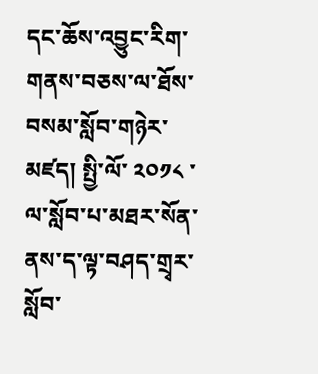དང་ཆོས་འབྱུང་རིག་གནས་བཅས་ལ་ཐོས་བསམ་སློབ་གཉེར་མཛད། སྤྱི་ལོ་ ༢༠༡༨ ་ལ་སློབ་པ་མཐར་སོན་ནས་ད་ལྟ་བཤད་གྲྭར་སློབ་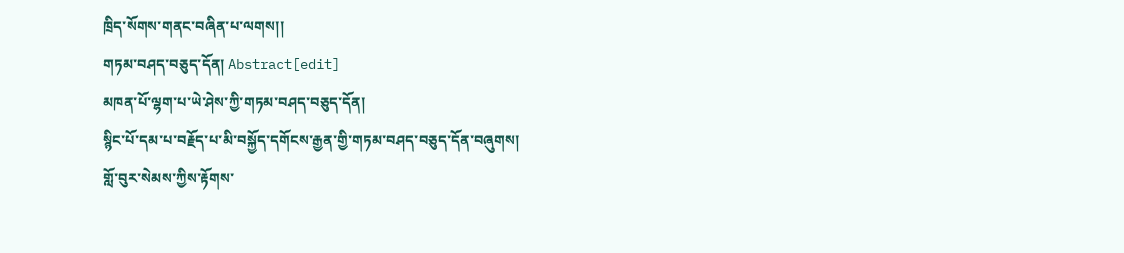ཁྲིད་སོགས་གནང་བཞིན་པ་ལགས།།
གཏམ་བཤད་བཅུད་དོན། Abstract[edit]
མཁན་པོ་ལྷག་པ་ཡེ་ཤེས་ཀྱི་གཏམ་བཤད་བཅུད་དོན།
སྙིང་པོ་དམ་པ་བརྗོད་པ་མི་བསྐྱོད་དགོངས་རྒྱན་གྱི་གཏམ་བཤད་བཅུད་དོན་བཞུགས།
གློ་བུར་སེམས་ཀྱིས་རྟོགས་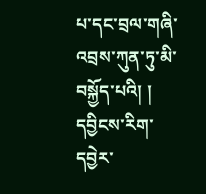པ་དང་བྲལ་གཞི་འབྲས་ཀུན་ཏུ་མི་བསྐྱོད་པའི། །
དབྱིངས་རིག་དབྱེར་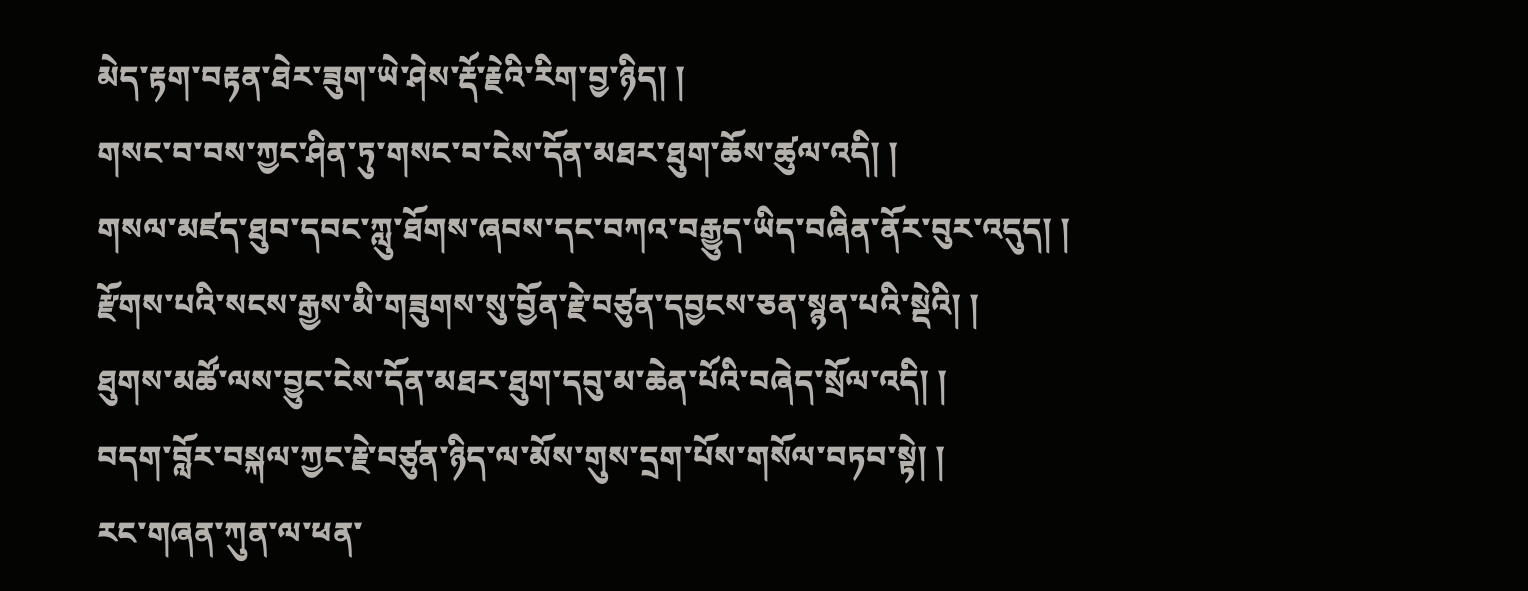མེད་རྟག་བརྟན་ཐེར་ཟུག་ཡེ་ཤེས་རྡོ་རྗེའི་རིག་བྱ་ཉིད། །
གསང་བ་བས་ཀྱང་ཤིན་ཏུ་གསང་བ་ངེས་དོན་མཐར་ཐུག་ཆོས་ཚུལ་འདི། །
གསལ་མཛད་ཐུབ་དབང་ཀླུ་ཐོགས་ཞབས་དང་བཀའ་བརྒྱུད་ཡིད་བཞིན་ནོར་བུར་འདུད། །
རྫོགས་པའི་སངས་རྒྱས་མི་གཟུགས་སུ་བྱོན་རྗེ་བཙུན་དབྱངས་ཅན་སྙན་པའི་སྡེའི། །
ཐུགས་མཚོ་ལས་བྱུང་ངེས་དོན་མཐར་ཐུག་དབུ་མ་ཆེན་པོའི་བཞེད་སྲོལ་འདི། །
བདག་བློར་བསྐལ་ཀྱང་རྗེ་བཙུན་ཉིད་ལ་མོས་གུས་དྲག་པོས་གསོལ་བཏབ་སྟེ། །
རང་གཞན་ཀུན་ལ་ཕན་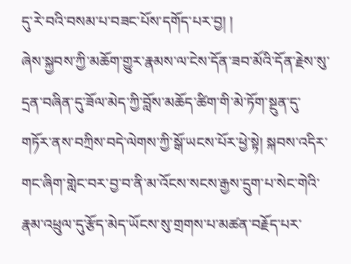དུ་རེ་བའི་བསམ་པ་བཟང་པོས་དགོད་པར་བྱ། །
ཞེས་སྐྱབས་ཀྱི་མཆོག་གྱུར་རྣམས་ལ་ངེས་དོན་ཟབ་མོའི་དོན་རྗེས་སུ་དྲན་བཞིན་དུ་ཟོལ་མེད་ཀྱི་བློས་མཆོད་ཚིག་གི་མེ་ཏོག་སྔུན་དུ་གཏོར་ནས་བཀྲིས་བདེ་ལེགས་ཀྱི་སྒོ་ཡངས་པོར་ཕྱེ་སྟེ། སྐབས་འདིར་གང་ཞིག་གླེང་བར་བྱ་བ་ནི་མ་འོངས་སངས་རྒྱས་དྲུག་པ་སེང་གེའི་རྣམ་འཕྲུལ་དུ་རྩོད་མེད་ཡོངས་སུ་གྲགས་པ་མཚན་བརྗོད་པར་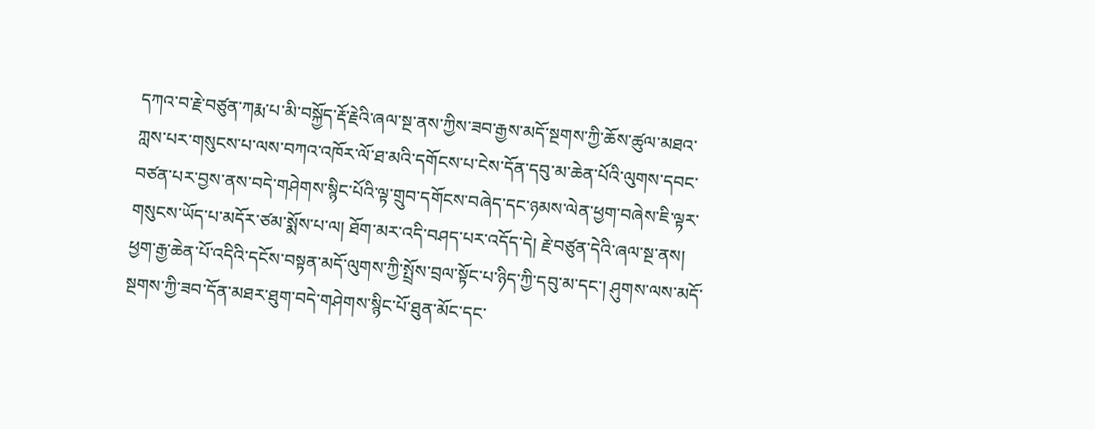དཀའ་བ་རྗེ་བཙུན་ཀརྨ་པ་མི་བསྐྱོད་རྡོ་རྗེའི་ཞལ་སྔ་ནས་ཀྱིས་ཟབ་རྒྱས་མདོ་སྔགས་ཀྱི་ཆོས་ཚུལ་མཐའ་ཀླས་པར་གསུངས་པ་ལས་བཀའ་འཁོར་ལོ་ཐ་མའི་དགོངས་པ་ངེས་དོན་དབུ་མ་ཆེན་པོའི་ལུགས་དབང་བཙན་པར་བྱས་ནས་བདེ་གཤེགས་སྙིང་པོའི་ལྟ་གྲུབ་དགོངས་བཞེད་དང་ཉམས་ལེན་ཕྱག་བཞེས་ཇི་ལྟར་གསུངས་ཡོད་པ་མདོར་ཙམ་སྨོས་པ་ལ། ཐོག་མར་འདི་བཤད་པར་འདོད་དེ། རྗེ་བཙུན་དེའི་ཞལ་སྔ་ནས། ཕྱག་རྒྱ་ཆེན་པོ་འདིའི་དངོས་བསྟན་མདོ་ལུགས་ཀྱི་སྤྲོས་བྲལ་སྟོང་པ་ཉིད་ཀྱི་དབུ་མ་དང་། ཤུགས་ལས་མདོ་སྔགས་ཀྱི་ཟབ་དོན་མཐར་ཐུག་བདེ་གཤེགས་སྙིང་པོ་ཐུན་མོང་དང་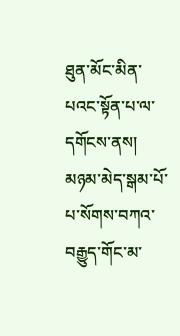ཐུན་མོང་མིན་པའང་སྟོན་པ་ལ་དགོངས་ནས། མཉམ་མེད་སྒམ་པོ་པ་སོགས་བཀའ་བརྒྱུད་གོང་མ་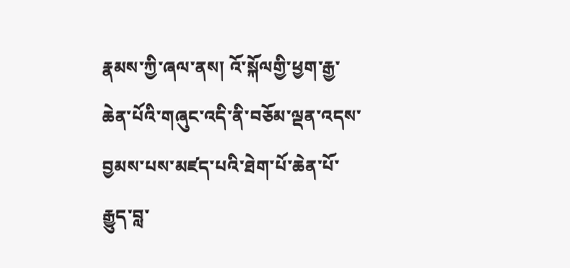རྣམས་ཀྱི་ཞལ་ནས། འོ་སྐོལགྱི་ཕྱག་རྒྱ་ཆེན་པོའི་གཞུང་འདི་ནི་བཅོམ་ལྡན་འདས་བྱམས་པས་མཛད་པའི་ཐེག་པོ་ཆེན་པོ་རྒྱུད་བླ་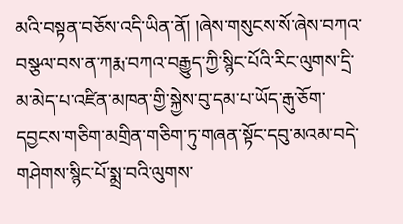མའི་བསྟན་བཅོས་འདི་ཡིན་ནོ། །ཞེས་གསུངས་སོ་ཞེས་བཀའ་བསྩལ་བས་ན་ཀརྨ་བཀའ་བརྒྱུད་ཀྱི་སྙིང་པོའི་རིང་ལུགས་དྲི་མ་མེད་པ་འཛིན་མཁན་གྱི་སྐྱེས་བུ་དམ་པ་ཡོད་རྒུ་ཅོག་དབྱངས་གཅིག་མགྲིན་གཅིག་ཏུ་གཞན་སྟོང་དབུ་མའམ་བདེ་གཤེགས་སྙིང་པོ་སྨྲ་བའི་ལུགས་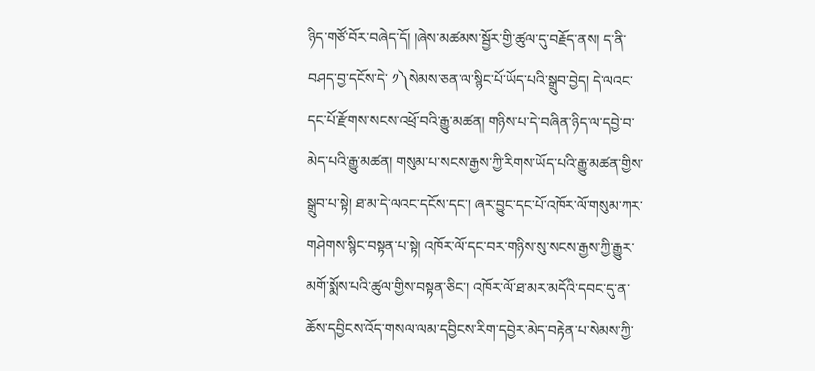ཉིད་གཙོ་བོར་བཞེད་དོ། །ཞེས་མཚམས་སྦྱོར་གྱི་ཚུལ་དུ་བརྗོད་ནས། ད་ནི་བཤད་བྱ་དངོས་དེ་ ༡༽སེམས་ཅན་ལ་སྙིང་པོ་ཡོད་པའི་སྒྲུབ་བྱེད། དེ་ལའང་དང་པོ་རྫོགས་སངས་འཕྲོ་བའི་རྒྱུ་མཚན། གཉིས་པ་དེ་བཞིན་ཉིད་ལ་དབྱེ་བ་མེད་པའི་རྒྱུ་མཚན། གསུམ་པ་སངས་རྒྱས་ཀྱི་རིགས་ཡོད་པའི་རྒྱུ་མཚན་གྱིས་སྒྲུབ་པ་སྟེ། ཐ་མ་དེ་ལའང་དངོས་དང་། ཞར་བྱུང་དང་པོ་འཁོར་ལོ་གསུམ་ཀར་གཤེགས་སྙིང་བསྟན་པ་སྟེ། འཁོར་ལོ་དང་བར་གཉིས་སུ་སངས་རྒྱས་ཀྱི་རྒྱུར་མགོ་སྨོས་པའི་ཚུལ་གྱིས་བསྟན་ཅིང་། འཁོར་ལོ་ཐ་མར་མདོའི་དབང་དུ་ན་ཆོས་དབྱིངས་འོད་གསལ་ལམ་དབྱིངས་རིག་དབྱེར་མེད་བརྟེན་པ་སེམས་ཀྱི་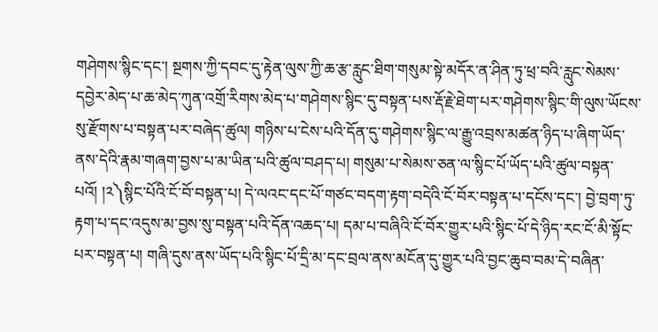གཤེགས་སྙིང་དང་། སྔགས་ཀྱི་དབང་དུ་རྟེན་ལུས་ཀྱི་ཆ་རྩ་རླུང་ཐིག་གསུམ་སྟེ་མདོར་ན་ཤིན་ཏུ་ཕྲ་བའི་རླུང་སེམས་དབྱེར་མེད་པ་ཆ་མེད་ཀུན་འགྲོ་རིགས་མེད་པ་གཤེགས་སྙིང་དུ་བསྟན་པས་རྡོ་རྗེ་ཐེག་པར་གཤེགས་སྙིང་གི་ལུས་ཡོངས་སུ་རྫོགས་པ་བསྟན་པར་བཞེད་ཚུལ། གཉིས་པ་ངེས་པའི་དོན་དུ་གཤེགས་སྙིང་ལ་རྒྱུ་འབྲས་མཚན་ཉིད་པ་ཞིག་ཡོད་ནས་དེའི་རྣམ་གཞག་བྱས་པ་མ་ཡིན་པའི་ཚུལ་བཤད་པ། གསུམ་པ་སེམས་ཅན་ལ་སྙིང་པོ་ཡོད་པའི་ཚུལ་བསྟན་པའོ། །༢༽སྙིང་པོའི་ངོ་བོ་བསྟན་པ། དེ་ལའང་དང་པོ་གཙང་བདག་རྟག་བདེའི་ངོ་བོར་བསྟན་པ་དངོས་དང་། བྱེ་བྲག་ཏུ་རྟག་པ་དང་འདུས་མ་བྱས་སུ་བསྟན་པའི་དོན་འཆད་པ། དམ་པ་བཞིའི་ངོ་བོར་གྱུར་པའི་སྙིང་པོ་དེ་ཉིད་རང་ངོ་མི་སྟོང་པར་བསྟན་པ། གཞི་དུས་ནས་ཡོད་པའི་སྙིང་པོ་དྲི་མ་དང་བྲལ་ནས་མངོན་དུ་གྱུར་པའི་བྱང་ཆུབ་བམ་དེ་བཞིན་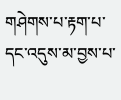གཤེགས་པ་རྟག་པ་དང་འདུས་མ་བྱས་པ་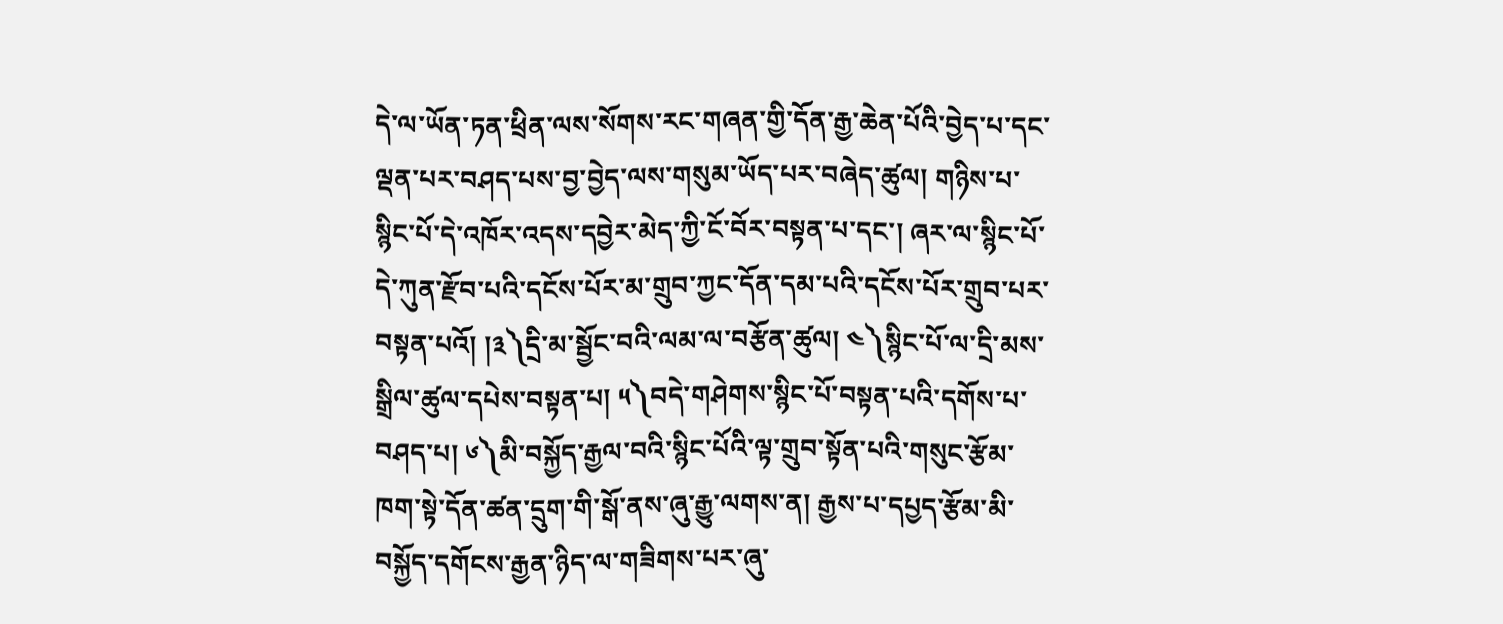དེ་ལ་ཡོན་ཏན་ཕྲིན་ལས་སོགས་རང་གཞན་གྱི་དོན་རྒྱ་ཆེན་པོའི་བྱེད་པ་དང་ལྡན་པར་བཤད་པས་བྱ་བྱེད་ལས་གསུམ་ཡོད་པར་བཞེད་ཚུལ། གཉིས་པ་སྙིང་པོ་དེ་འཁོར་འདས་དབྱེར་མེད་ཀྱི་ངོ་བོར་བསྟན་པ་དང་། ཞར་ལ་སྙིང་པོ་དེ་ཀུན་རྫོབ་པའི་དངོས་པོར་མ་གྲུབ་ཀྱང་དོན་དམ་པའི་དངོས་པོར་གྲུབ་པར་བསྟན་པའོ། །༣༽དྲི་མ་སྦྱོང་བའི་ལམ་ལ་བརྩོན་ཚུལ། ༤༽སྙིང་པོ་ལ་དྲི་མས་སྒྲིལ་ཚུལ་དཔེས་བསྟན་པ། ༥༽བདེ་གཤེགས་སྙིང་པོ་བསྟན་པའི་དགོས་པ་བཤད་པ། ༦༽མི་བསྐྱོད་རྒྱལ་བའི་སྙིང་པོའི་ལྟ་གྲུབ་སྟོན་པའི་གསུང་རྩོམ་ཁག་སྟེ་དོན་ཚན་དྲུག་གི་སྒོ་ནས་ཞུ་རྒྱུ་ལགས་ན། རྒྱས་པ་དཔྱད་རྩོམ་མི་བསྐྱོད་དགོངས་རྒྱན་ཉིད་ལ་གཟིགས་པར་ཞུ་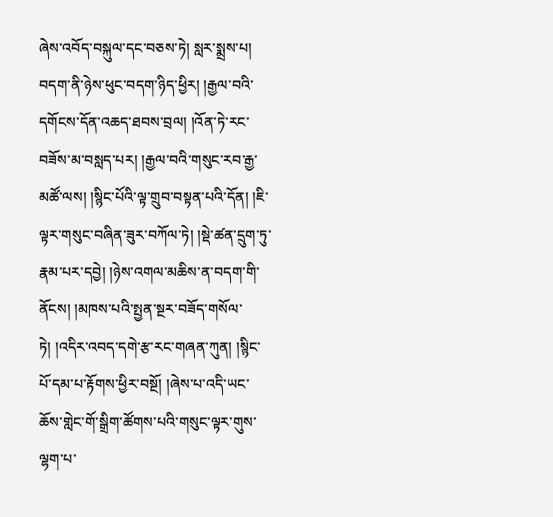ཞེས་འབོད་བསྐུལ་དང་བཅས་ཏེ། སླར་སྨྲས་པ། བདག་ནི་ཉེས་ཕུང་བདག་ཉིད་ཕྱིར། །རྒྱལ་བའི་དགོངས་དོན་འཆད་ཐབས་བྲལ། །འོན་ཏེ་རང་བཟོས་མ་བསླད་པར། །རྒྱལ་བའི་གསུང་རབ་རྒྱ་མཚོ་ལས། །སྙིང་པོའི་ལྟ་གྲུབ་བསྟན་པའི་དོན། །ཇི་ལྟར་གསུང་བཞིན་ཟུར་བཀོལ་ཏེ། །སྡེ་ཚན་དྲུག་ཏུ་རྣམ་པར་དབྱེ། །ཉེས་འགལ་མཆིས་ན་བདག་གི་ནོངས། །མཁས་པའི་སྤྱན་སྔར་བཟོད་གསོལ་ཏེ། །འདིར་འབད་དགེ་རྩ་རང་གཞན་ཀུན། །སྙིང་པོ་དམ་པ་རྟོགས་ཕྱིར་བསྔོ། །ཞེས་པ་འདི་ཡང་ཆོས་གླེང་གོ་སྒྲིག་ཚོགས་པའི་གསུང་ལྟར་གུས་ལྷག་པ་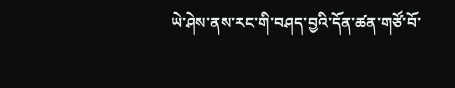ཡེ་ཤེས་ནས་རང་གི་བཤད་བྱའི་དོན་ཚན་གཙོ་བོ་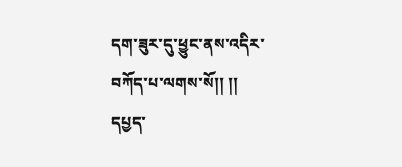དག་ཟུར་དུ་ཕྱུང་ནས་འདིར་བཀོད་པ་ལགས་སོ།། །།
དཔྱད་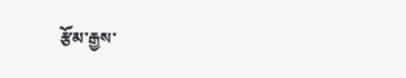རྩོམ་རྒྱས་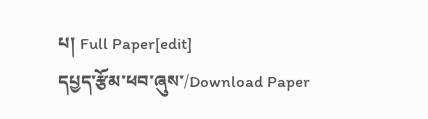པ། Full Paper[edit]
དཔྱད་རྩོམ་ཕབ་ཞུས་/Download Paper